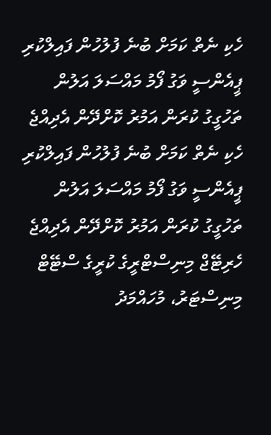ހެކި ނެތް ކަމަށް ބުނެ ފުލުހުން ފައިލްކުރި ޕީއެންސީ ވަގު ފޯމު މައްސަލަ އަލުން ތަހުގީގު ކުރަން އަމުރު ކޮށްދޭން އެދިއްޖެ ހެކި ނެތް ކަމަށް ބުނެ ފުލުހުން ފައިލްކުރި ޕީއެންސީ ވަގު ފޯމު މައްސަލަ އަލުން ތަހުގީގު ކުރަން އަމުރު ކޮށްދޭން އެދިއްޖެ
ހެރިޓޭޖް މިނިސްޓްރީގެ ކުރީގެ ސްޓޭޓް މިނިސްޓަރު، މުހައްމަދު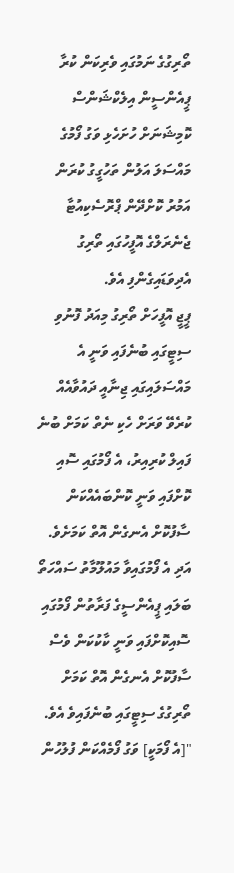ތޯރިގުގެ ނަމުގައި ވެރިކަން ކުރާ ޕީއެންސީން އިލެކްޝަންސް ކޮމިޝަނަށް ހުށަހެޅި ވަގު ފޯމުގެ މައްސަލަ އަލުން ތަހުގީގު ކުރަން އަމުރު ކޮށްދޭން ޕްރޮސެކިއުޓާ ޖެނެރަލްގެ އޮފީހުގައި ތޯރިގު އެދިވަޑައިގެންފި އެވެ.
ޕީޖީ އޮފީހަށް ތޯރިގު މިއަދު ފޮނުވި ސިޓީގައި ބުނެފައި ވަނީ އެ މައްސަލައިގައި ޖިނާއީ ދައުވާއެއް ކުރެވޭ ވަރަށް ހެކި ނެތް ކަމަށް ބުނެ ފައިލް ކުރިއިރު، އެ ފޯމުގައި ސޮއި ކޮށްފައި ވަނީ ކޮންބައެއްކަން ސާފުކޮށް އެނގެން އޮތް ކަމަށެވެ. އަދި އެ ފޯމުގައިވާ މައުލޫމާތު ސައްހަތޯ ބަލައި ޕީއެންސީގެ ފަރާތުން ފޯމުގައި ސޮއިކޮށްފައި ވަނީ ކާކުކަން ވެސް ސާފުކޮށް އެނގެން އޮތް ކަމަށް ތޯރިގުގެ ސިޓީގައި ބުނެފައިވެ އެވެ.
"[އެ ފޯމަކީ] ވަގު ފޯމެއްކަން ފުލުހުން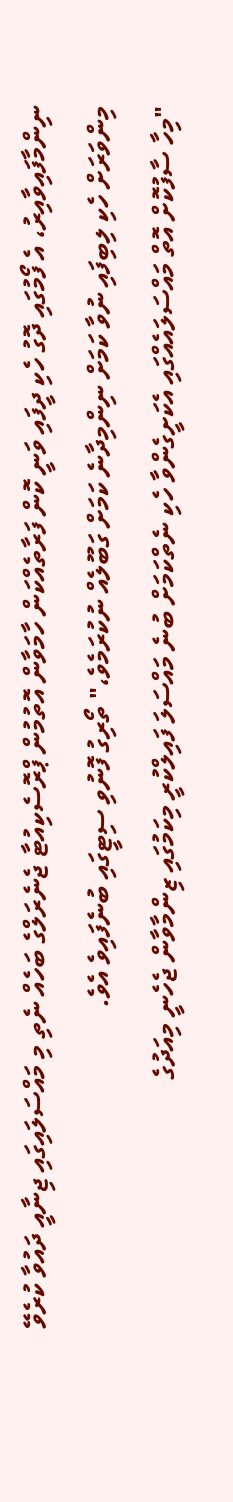ނިންމާފައިވާއިރު، އެ ފޯމުގައި ދޮގު ހެކި ދީފައި ވަނީ ކޮން ފަރާތެއްކަން ހާމަވާން އޮތުމުން ޕްރޮސެކިއުޓާ ޖެނެރަލްގެ ބަހެއް ނެތި މި މައްސަލައިގައި ޖިނާއީ ދައުވާ ކުރެވޭ މިންވަރަށް ހެކި ލިބިފައި ނުވާ ކަމަށް ނިންމިދާނެ ކަމަށް ގަބޫލެއް ނުކުރަމެވެ،" ތޯރިގު ފޮނުވި ސިޓީގައި ބުނެފައިވެ އެވެ.
"މިހާ ސާފުކޮށް އޮތް މައްސަލައެއްގައި އެކަށީގެންވާ ހެކި ނެތްކަމަށް ބުނެ މައްސަލަ ފައިލްކުރީ މިކަމުގައި ޒިންމާވާން ޖެހެނީ މިއަދުގެ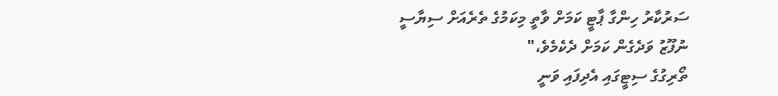ސަރުކާރު ހިންގާ ޕާޓީ ކަމަށް ވާތީ މިކަމުގެ ތެރެއަށް ސިޔާސީ ނުފޫޒު ވަދެގެން ކަމަށް ދެކެމެވެ،"
ތޯރިގުގެ ސިޓީގައި އެދިފައި ވަނީ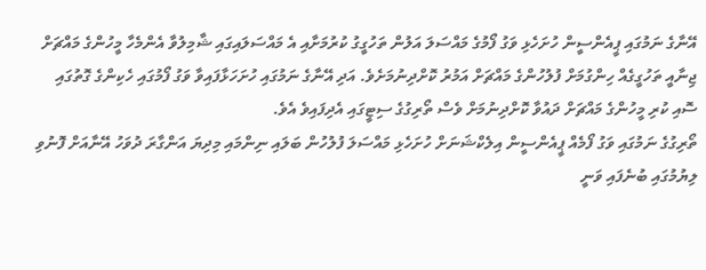އޭނާގެ ނަމުގައި ޕީއެންސީން ހުށަހެޅި ވަގު ފޯމުގެ މައްސަލަ އަލުން ތަހުގީގު ކުރުމަށާއި އެ މައްސަލައިގައި ޝާމިލުވާ އެންމެހާ މީހުންގެ މައްޗަށް ޖިނާއީ ތަހުގީގެއް ހިންގުމަށް ފުލުހުންގެ މައްޗަށް އަމުރު ކޮށްދިނުމަށެވެ. އަދި އޭނާގެ ނަމުގައި ހުށަހަޅާފައިވާ ވަގު ފޯމުގައި ހެކިންގެ ގޮތުގައި ސޮއި ކުރި މީހުންގެ މައްޗަށް ދައުވާ ކޮށްދިނުމަށް ވެސް ތޯރިގުގެ ސިޓީގައި އެދިފައިވެ އެވެ.
ތޯރިގުގެ ނަމުގައި ވަގު ފޯމެއް ޕީއެންސީން އިލެކްޝަނަށް ހުށަހެޅި މައްސަލަ ފުލުހުން ބަލައި ނިންމައި މިދިޔަ އަންގާރަ ދުވަހު އޭނާއަށް ފޮނުވި ލިޔުމުގައި ބުނެފައި ވަނީ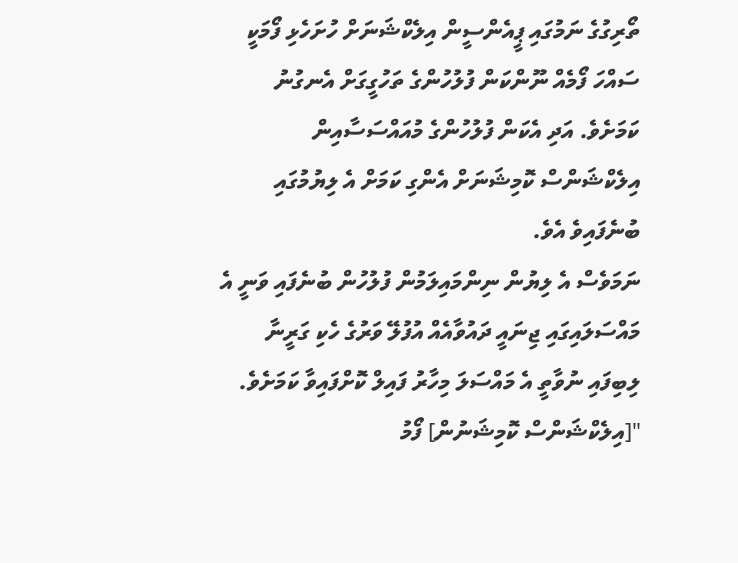ތޯރިގުގެ ނަމުގައި ޕީއެންސީން އިލެކްޝަނަށް ހުށަހެޅި ފޯމަކީ ސައްހަ ފޯމެއް ނޫންކަން ފުލުހުންގެ ތަހުގީގަށް އެނގުނު ކަމަށެވެ. އަދި އެކަން ފުލުހުންގެ މުއައްސަސާއިން އިލެކްޝަންސް ކޮމިޝަނަށް އެންގި ކަމަށް އެ ލިޔުމުގައި ބުނެފައިވެ އެވެ.
ނަމަވެސް އެ ލިޔުން ނިންމައިލަމުން ފުލުހުން ބުނެފައި ވަނީ އެ މައްސަލައިގައި ޖިނައީ ދައުވާއެއް އުފުލޭ ވަރުގެ ހެކި ގަރީނާ ލިބިފައި ނުވާތީ އެ މައްސަލަ މިހާރު ފައިލް ކޮށްފައިވާ ކަމަށެވެ.
"[އިލެކްޝަންސް ކޮމިޝަނުން] ފޯމު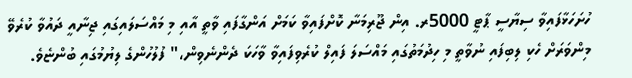ހުށަހަޅާފައިވާ ސިޔާސީ ޕާޓީ 5000ރ. އިން ޖޫރިމަނާ ކޮށްފައިވާ ކަމަށް އަންގާފައި ވާތީ އާއި މި މައްސަލައިގައި ޖިނާއީ ދައުވާ ކުރެވޭ މިންވަރަށް ހެކި ލިބިފައި ނުވާތީ މި ހިދުމަތުގައި މައްސަލަ ފައިލް ކުރެވިފައިވާ ވާހަކަ ދެންނެވިން،" ފުލުހުންގެ ލިޔުމުގައި ބުންޏެވެ.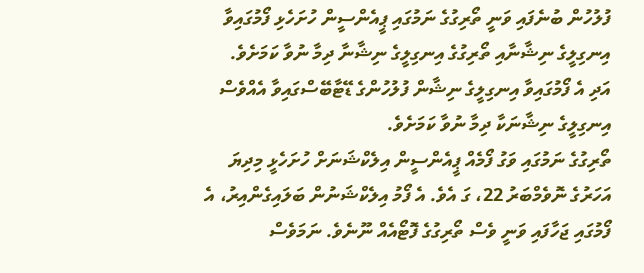ފުލުހުން ބުނެފައި ވަނީ ތޯރިގުގެ ނަމުގައި ޕީއެންސީން ހުށަހެޅި ފޯމުގައިވާ އިނގިލީގެ ނިޝާނާއި ތޯރިގުގެ އިނގިލީގެ ނިޝާނާ ދިމާ ނުވާ ކަމަށެވެ. އަދި އެ ފޯމުގައިވާ އިނގިލީގެ ނިޝާން ފުލުހުންގެ ޑޭޓާބޭސްގައިވާ އެއްވެސް އިނގިލީގެ ނިޝާނަކާ ދިމާ ނުވާ ކަމަށެވެ.
ތޯރިގުގެ ނަމުގައި ވަގު ފޯމެއް ޕީއެންސީން އިލެކްޝަނަށް ހުށަހެޅީ މިދިޔަ އަހަރުގެ ނޮވެމްބަރު 22، ގަ އެވެ. އެ ފޯމު އިލެކްޝަނުން ބަލައިގެންއިރު، އެ ފޯމުގައި ޖަހާފައި ވަނީ ވެސް ތޯރިގުގެ ފޮޓޯއެއް ނޫނެވެ. ނަމަވެސް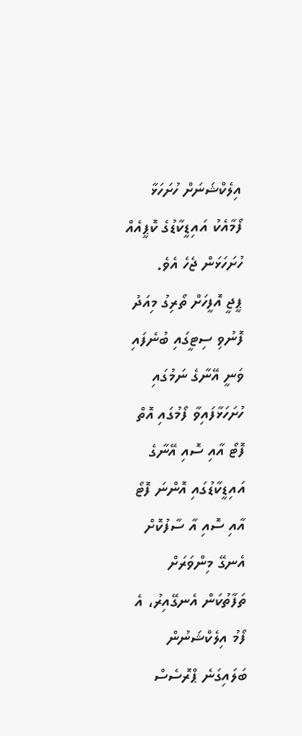އިލެކްޝަނަށް ހުށަހަޅާ ފޯމާއެކު އައިޑީކާޑުގެ ކޮޕީއެއް ހުށަހަޅަން ޖެހެ އެވެ.
ޕީޖީ އޮފީހަށް ތޯރިގު މިއަދު ފޮނުވި ސިޓީގައި ބުނެފައި ވަނީ އޭނާގެ ނަމުގައި ހުށަހަޅާފައިވާ ފޯމުގައި އޮތް ފޮޓޯ އާއި ސޮއި އޭނާގެ އައިޑީކާޑުގައި އޮންނަ ފޮޓޯ އާއި ސޮއި އާ ސާފުކޮށް އެނގޭ މިންވަރަށް ތަފާތުކަން އެނގޭއިރު، އެ ފޯމު އިލެކްޝަނުން ބަލައިގަނެ ޕްރޮސެސް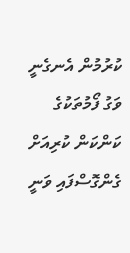ކުރުމުން އެނގެނީ ވަގު ފޯމުތަކުގެ ކަންކަން ކުރިއަށް ގެންގޮސްފައި ވަނީ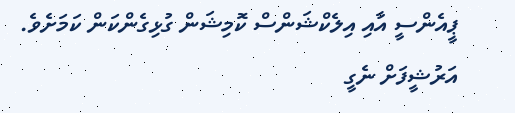ޕީއެންސީ އާއި އިލެކްޝަންސް ކޮމިޝަން ގުޅިގެންކަން ކަމަށެވެ.
އަރުޝީފަށް ނެގީ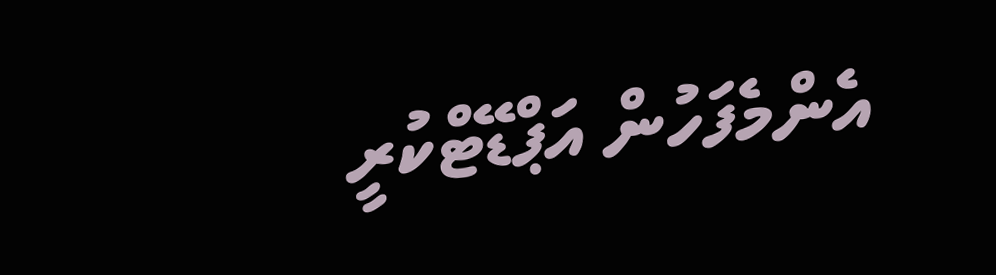އެންމެފަހުން އަޕްޑޭޓްކުރީ